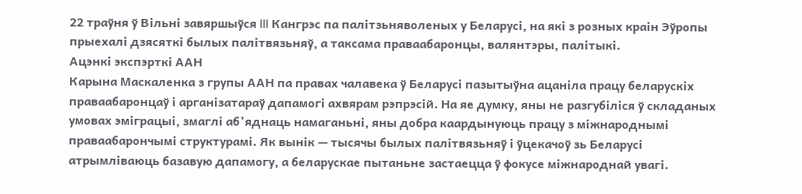22 траўня ў Вільні завяршыўся III Кангрэс па палітзьняволеных у Беларусі, на які з розных краін Эўропы прыехалі дзясяткі былых палітвязьняў, а таксама праваабаронцы, валянтэры, палітыкі.
Ацэнкі экспэрткі ААН
Карына Маскаленка з групы ААН па правах чалавека ў Беларусі пазытыўна ацаніла працу беларускіх праваабаронцаў і арганізатараў дапамогі ахвярам рэпрэсій. На яе думку, яны не разгубіліся ў складаных умовах эміграцыі, змаглі аб’яднаць намаганьні, яны добра каардынуюць працу з міжнароднымі праваабарончымі структурамі. Як вынік — тысячы былых палітвязьняў і ўцекачоў зь Беларусі атрымліваюць базавую дапамогу, а беларускае пытаньне застаецца ў фокусе міжнароднай увагі.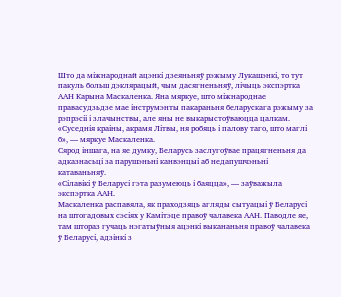Што да міжнароднай ацэнкі дзеяньняў рэжыму Лукашэнкі, то тут пакуль больш дэклярацый, чым дасягненьняў, лічыць экспэртка ААН Карына Маскаленка. Яна мяркуе, што міжнароднае правасудзьдзе мае інструмэнты пакараньня беларускага рэжыму за рэпрэсіі і злачынствы, але яны не выкарыстоўваюцца цалкам.
«Суседнія краіны, акрамя Літвы, ня робяць і палову таго, што маглі б», — мяркуе Маскаленка.
Сярод іншага, на яе думку, Беларусь заслугоўвае працягненьня да адказнасьці за парушэньні канвэнцыі аб недапушчэньні катаваньняў.
«Сілавікі ў Беларусі гэта разумеюць і баяцца», — заўважыла экспэртка ААН.
Маскаленка распавяла, як праходзяць агляды сытуацыі ў Беларусі на штогадовых сэсіях у Камітэце правоў чалавека ААН. Паводле яе, там штораз гучаць нэгатыўныя ацэнкі выкананьня правоў чалавека ў Беларусі, адзінкі з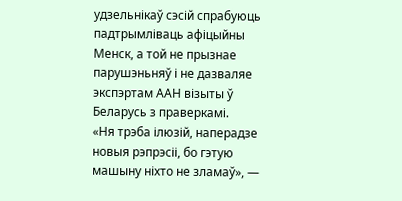удзельнікаў сэсій спрабуюць падтрымліваць афіцыйны Менск, а той не прызнае парушэньняў і не дазваляе экспэртам ААН візыты ў Беларусь з праверкамі.
«Ня трэба ілюзій, наперадзе новыя рэпрэсіі, бо гэтую машыну ніхто не зламаў», —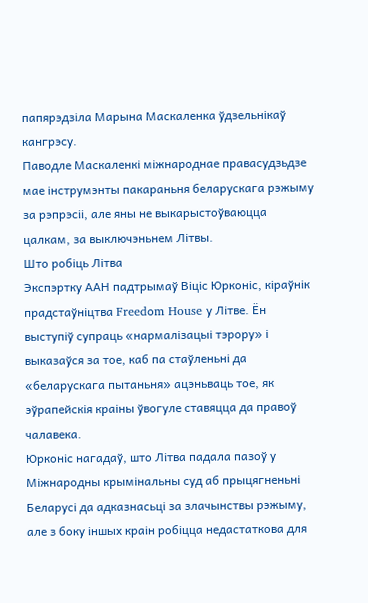папярэдзіла Марына Маскаленка ўдзельнікаў кангрэсу.
Паводле Маскаленкі міжнароднае правасудзьдзе мае інструмэнты пакараньня беларускага рэжыму за рэпрэсіі, але яны не выкарыстоўваюцца цалкам, за выключэньнем Літвы.
Што робіць Літва
Экспэртку ААН падтрымаў Віціс Юрконіс, кіраўнік прадстаўніцтва Freedоm House у Літве. Ён выступіў супраць «нармалізацыі тэрору» і выказаўся за тое, каб па стаўленьні да «беларускага пытаньня» ацэньваць тое, як эўрапейскія краіны ўвогуле ставяцца да правоў чалавека.
Юрконіс нагадаў, што Літва падала пазоў у Міжнародны крымінальны суд аб прыцягненьні Беларусі да адказнасьці за злачынствы рэжыму, але з боку іншых краін робіцца недастаткова для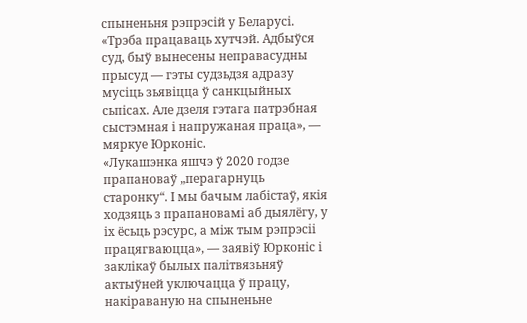спыненьня рэпрэсій у Беларусі.
«Трэба працаваць хутчэй. Адбыўся суд, быў вынесены неправасудны прысуд — гэты судзьдзя адразу мусіць зьявіцца ў санкцыйных сьпісах. Але дзеля гэтага патрэбная сыстэмная і напружаная праца», — мяркуе Юрконіс.
«Лукашэнка яшчэ ў 2020 годзе прапановаў „перагарнуць старонку“. І мы бачым лабістаў, якія ходзяць з прапановамі аб дыялёгу, у іх ёсьць рэсурс, а між тым рэпрэсіі працягваюцца», — заявіў Юрконіс і заклікаў былых палітвязьняў актыўней уключацца ў працу, накіраваную на спыненьне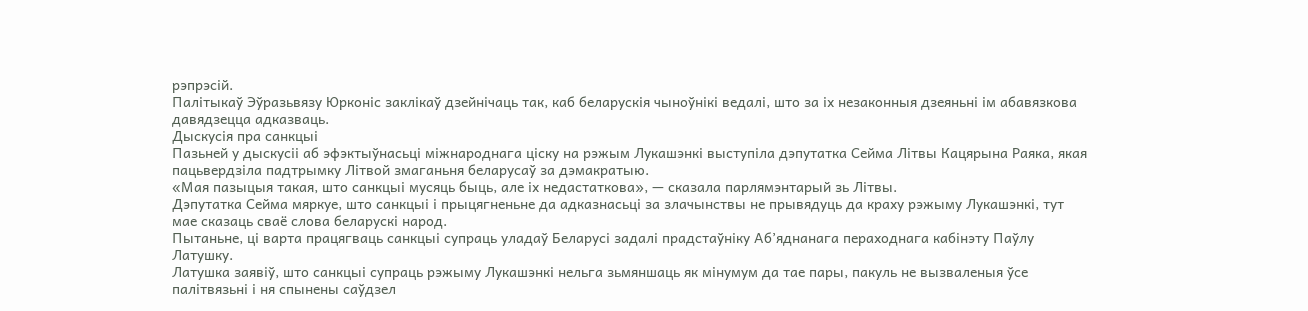рэпрэсій.
Палітыкаў Эўразьвязу Юрконіс заклікаў дзейнічаць так, каб беларускія чыноўнікі ведалі, што за іх незаконныя дзеяньні ім абавязкова давядзецца адказваць.
Дыскусія пра санкцыі
Пазьней у дыскусіі аб эфэктыўнасьці міжнароднага ціску на рэжым Лукашэнкі выступіла дэпутатка Сейма Літвы Кацярына Раяка, якая пацьвердзіла падтрымку Літвой змаганьня беларусаў за дэмакратыю.
«Мая пазыцыя такая, што санкцыі мусяць быць, але іх недастаткова», — сказала парлямэнтарый зь Літвы.
Дэпутатка Сейма мяркуе, што санкцыі і прыцягненьне да адказнасьці за злачынствы не прывядуць да краху рэжыму Лукашэнкі, тут мае сказаць сваё слова беларускі народ.
Пытаньне, ці варта працягваць санкцыі супраць уладаў Беларусі задалі прадстаўніку Аб’яднанага пераходнага кабінэту Паўлу Латушку.
Латушка заявіў, што санкцыі супраць рэжыму Лукашэнкі нельга зьмяншаць як мінумум да тае пары, пакуль не вызваленыя ўсе палітвязьні і ня спынены саўдзел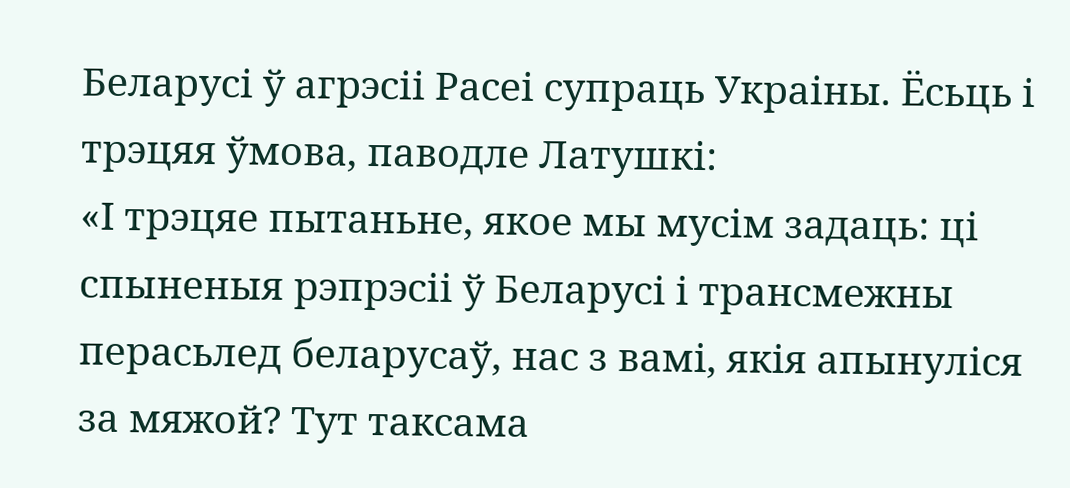Беларусі ў агрэсіі Расеі супраць Украіны. Ёсьць і трэцяя ўмова, паводле Латушкі:
«І трэцяе пытаньне, якое мы мусім задаць: ці спыненыя рэпрэсіі ў Беларусі і трансмежны перасьлед беларусаў, нас з вамі, якія апынуліся за мяжой? Тут таксама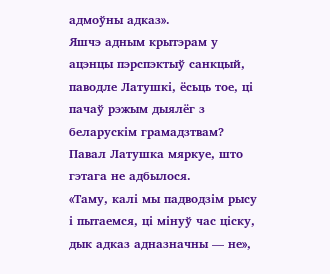адмоўны адказ».
Яшчэ адным крытэрам у ацэнцы пэрспэктыў санкцый, паводле Латушкі, ёсьць тое, ці пачаў рэжым дыялёг з беларускім грамадзтвам? Павал Латушка мяркуе, што гэтага не адбылося.
«Таму, калі мы падводзім рысу і пытаемся, ці мінуў час ціску, дык адказ адназначны — не»,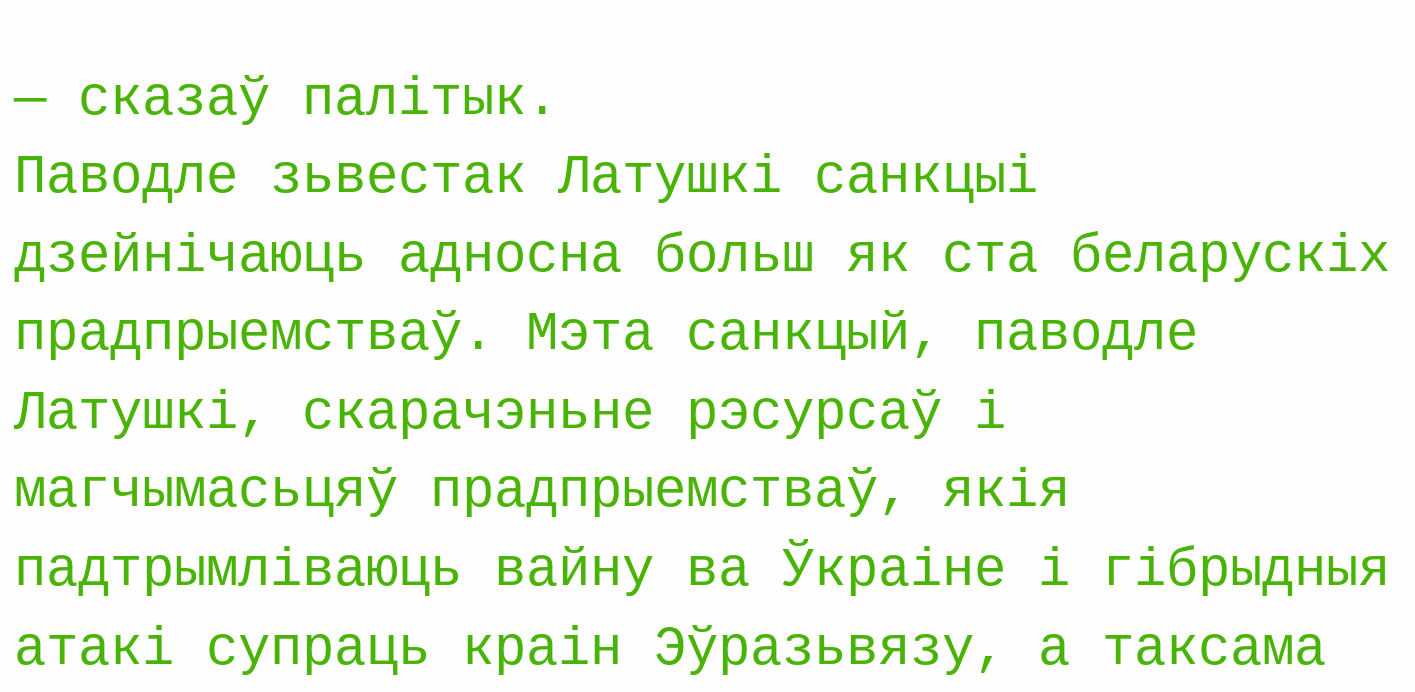— сказаў палітык.
Паводле зьвестак Латушкі санкцыі дзейнічаюць адносна больш як ста беларускіх прадпрыемстваў. Мэта санкцый, паводле Латушкі, скарачэньне рэсурсаў і магчымасьцяў прадпрыемстваў, якія падтрымліваюць вайну ва Ўкраіне і гібрыдныя атакі супраць краін Эўразьвязу, а таксама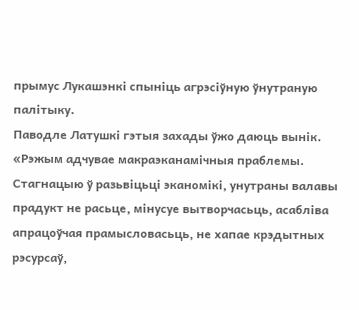прымус Лукашэнкі спыніць агрэсіўную ўнутраную палітыку.
Паводле Латушкі гэтыя захады ўжо даюць вынік.
«Рэжым адчувае макраэканамічныя праблемы. Стагнацыю ў разьвіцьці эканомікі, унутраны валавы прадукт не расьце, мінусуе вытворчасьць, асабліва апрацоўчая прамысловасьць, не хапае крэдытных рэсурсаў,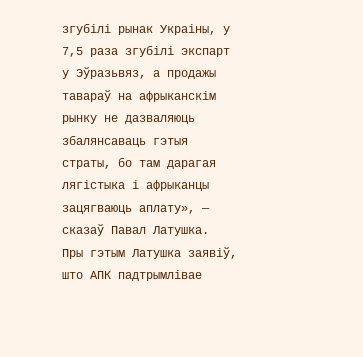згубілі рынак Украіны, у 7,5 раза згубілі экспарт у Эўразьвяз, а продажы тавараў на афрыканскім рынку не дазваляюць збалянсаваць гэтыя страты, бо там дарагая лягістыка і афрыканцы зацягваюць аплату», — сказаў Павал Латушка.
Пры гэтым Латушка заявіў, што АПК падтрымлівае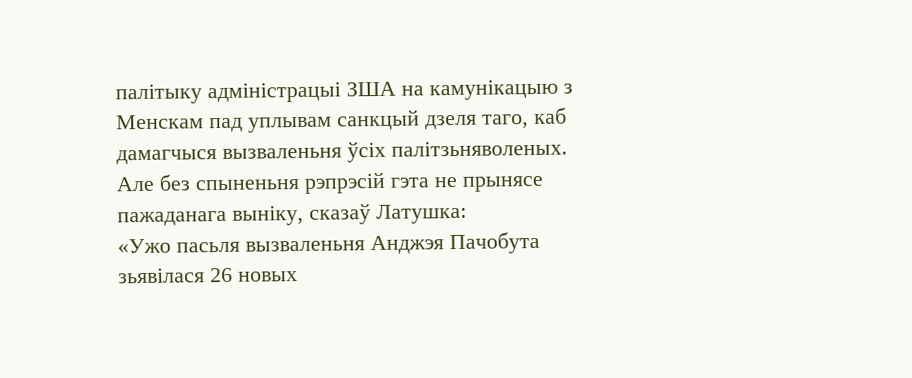палітыку адміністрацыі ЗША на камунікацыю з Менскам пад уплывам санкцый дзеля таго, каб дамагчыся вызваленьня ўсіх палітзьняволеных. Але без спыненьня рэпрэсій гэта не прынясе пажаданага выніку, сказаў Латушка:
«Ужо пасьля вызваленьня Анджэя Пачобута зьявілася 26 новых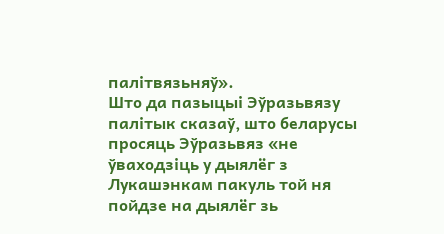палітвязьняў».
Што да пазыцыі Эўразьвязу палітык сказаў, што беларусы просяць Эўразьвяз «не ўваходзіць у дыялёг з Лукашэнкам пакуль той ня пойдзе на дыялёг зь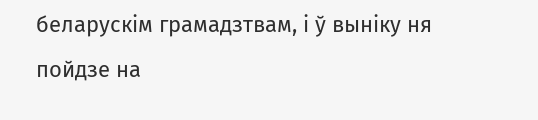беларускім грамадзтвам, і ў выніку ня пойдзе на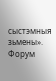сыстэмныя зьмены».
Форум